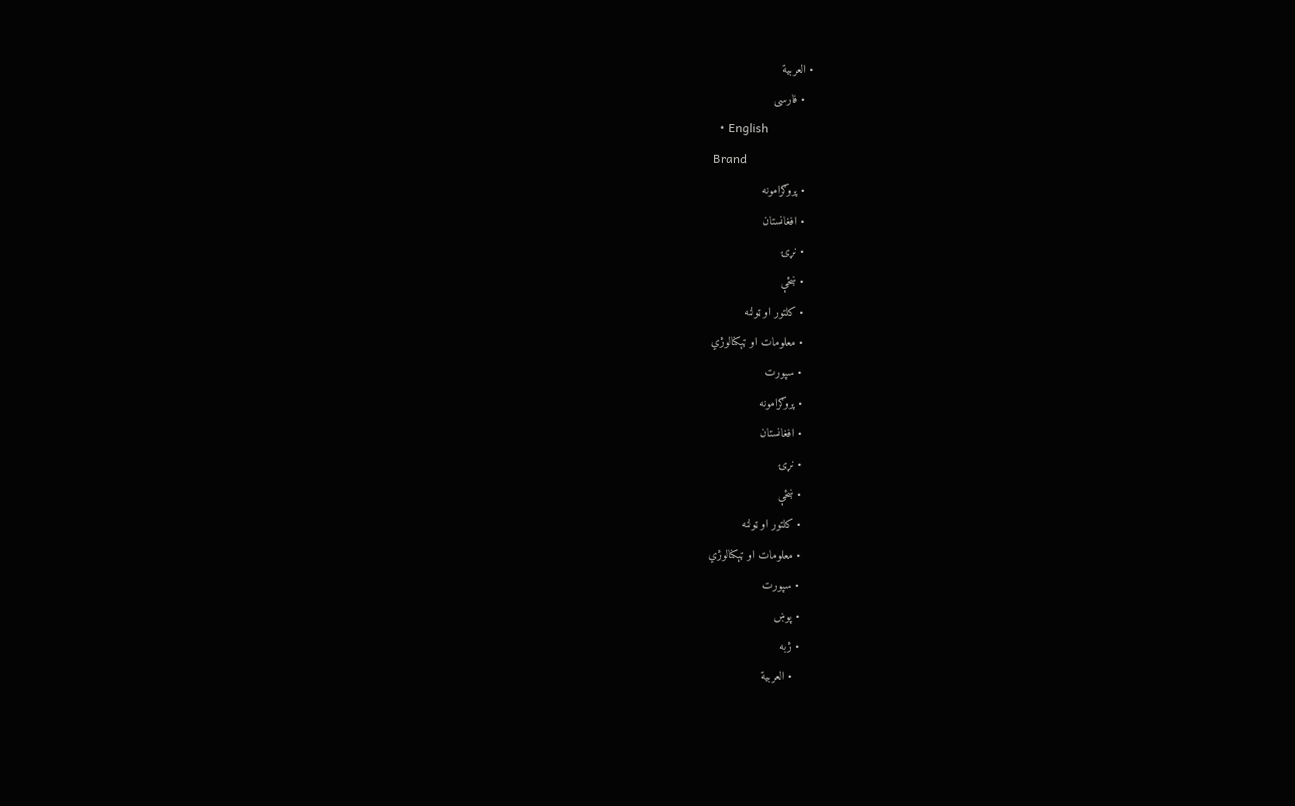• العربية
  • فارسی
  • English
Brand
  • پروګرامونه
  • افغانستان
  • نړۍ
  • ښځې
  • کلتور او ټولنه
  • معلومات او ټېکنالوژي
  • سپورت
  • پروګرامونه
  • افغانستان
  • نړۍ
  • ښځې
  • کلتور او ټولنه
  • معلومات او ټېکنالوژي
  • سپورت
  • پوښ
  • ژبه
    • العربية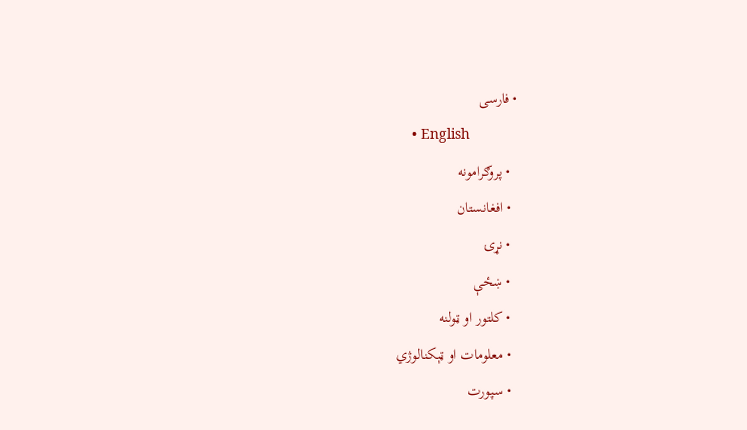• فارسی
    • English
  • پروګرامونه
  • افغانستان
  • نړۍ
  • ښځې
  • کلتور او ټولنه
  • معلومات او ټېکنالوژي
  • سپورت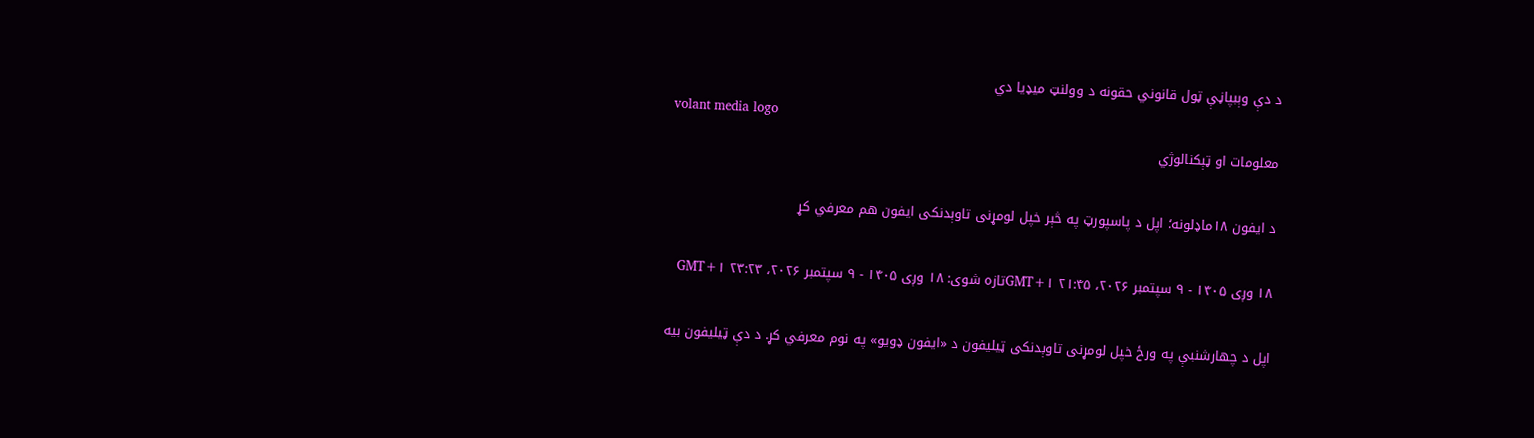د دې وېبپاڼې ټول قانوني حقونه د وولنټ میډیا دي
volant media logo
معلومات او ټېکنالوژي

د ایفون ۱۸ماډلونه؛ اپل د پاسپورټ په څېر خپل لومړنی تاوېدنکی ایفون هم معرفي کړ

۱۸ وږی ۱۴۰۵ - ۹ سپتمبر ۲۰۲۶، ۲۱:۴۵ GMT+۱تازه شوی: ۱۸ وږی ۱۴۰۵ - ۹ سپتمبر ۲۰۲۶، ۲۳:۲۳ GMT+۱

اپل د چهارشنبې په ورځ خپل لومړنی تاوېدنکی ټیلیفون د «ایفون ډویو» په نوم معرفي کړ. د دې ټیلیفون بیه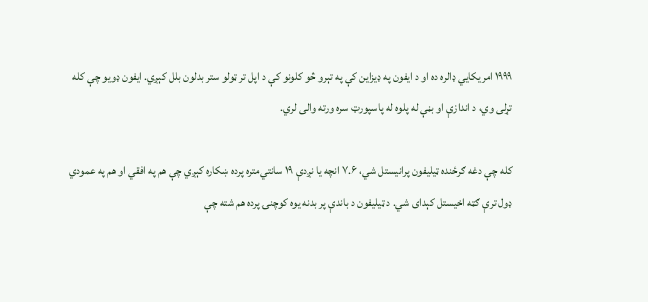۱۹۹۹ امریکايي ډالره ده او د ایفون په ډیزاین کې په تېرو څو کلونو کې د اپل تر ټولو ستر بدلون بلل کېږي. ایفون ډویو چې کله تړلی وي، د اندازې او بڼې له پلوه له پاسپورټ سره ورته والی لري.

کله چې دغه ګرځنده ټیلیفون پرانیستل شي، ۷.۶ انچه یا نږدې ۱۹ سانتي‌متره پرده ښکاره کېږي چې هم په افقي او هم په عمودي ډول ترې ګټه اخیستل کېدای شي. د ټیلیفون د باندې پر بدنه یوه کوچنۍ پرده هم شته چې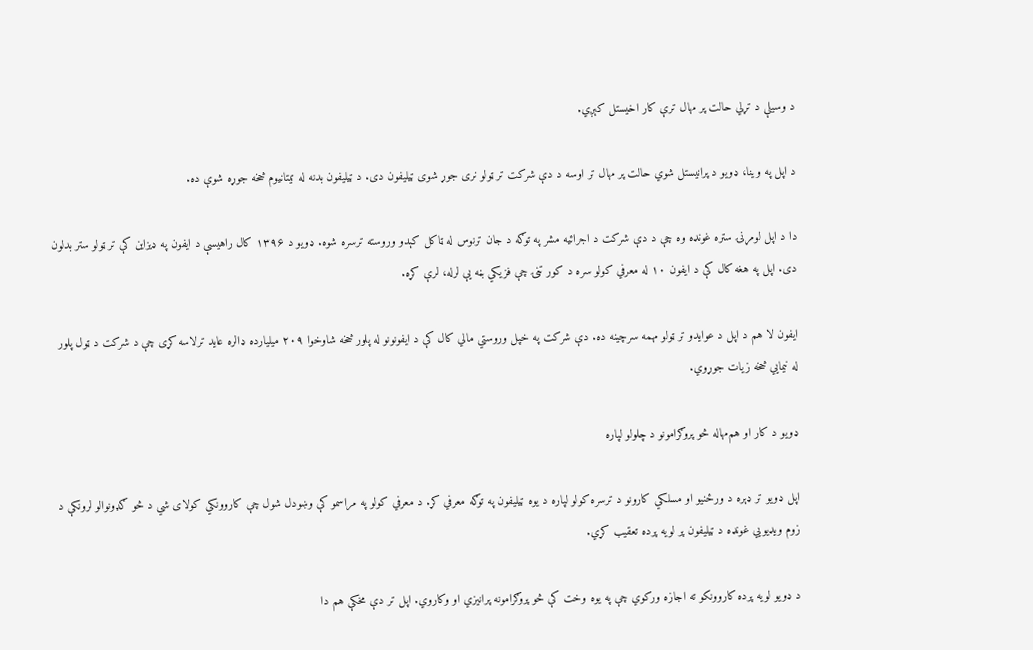د وسیلې د تړلي حالت پر مهال ترې کار اخیستل کېږي.

د اپل په وینا، ډویو د پرانیستل شوي حالت پر مهال تر اوسه د دې شرکت تر ټولو نری جوړ شوی ټیلیفون دی. د ټیلیفون بدنه له تیتانیوم څخه جوړه شوې ده.

دا د اپل لومړنۍ ستره غونډه وه چې د دې شرکت د اجرائیه مشر په توګه د جان ترنوس له ټاکل کېدو وروسته ترسره شوه. ډویو د ۱۳۹۶ کال راهیسې د ایفون په ډیزاین کې تر ټولو ستر بدلون دی. اپل په هغه کال کې د ایفون ۱۰ له معرفي کولو سره د کور تڼۍ چې فزیکي بڼه یې لرله، لرې کړه.

ایفون لا هم د اپل د عوایدو تر ټولو مهمه سرچینه ده. دې شرکت په خپل وروستي مالي کال کې د ایفونونو له پلور څخه شاوخوا ۲۰۹ میلیارده ډالره عاید ترلاسه کړی چې د شرکت د ټول پلور له نیمايي څخه زیات جوړوي.

ډویو د کار او هم‌مهاله څو پروګرامونو د چلولو لپاره

اپل ډویو تر ډېره د ورځنیو او مسلکي کارونو د ترسره کولو لپاره د یوه ټیلیفون په توګه معرفي کړ. د معرفي کولو په مراسمو کې وښودل شول چې کاروونکي کولای شي د څو ګډونوالو لرونکې د زوم ویډیويي غونډه د ټیلیفون پر لویه پرده تعقیب کړي.

د ډویو لویه پرده کاروونکو ته اجازه ورکوي چې په یوه وخت کې څو پروګرامونه پرانیزي او وکاروي. اپل تر دې مخکې هم دا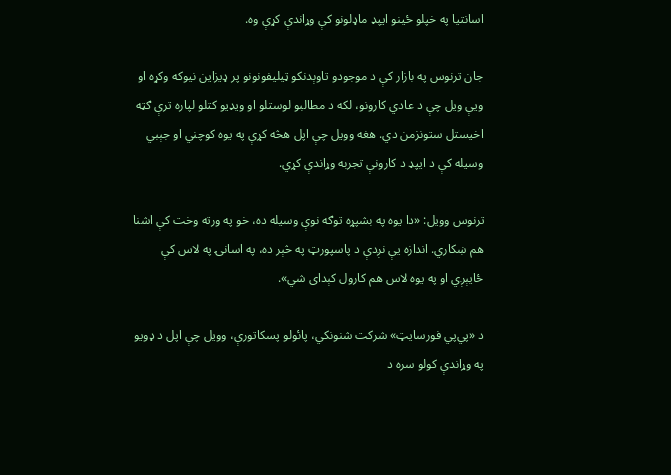اسانتیا په خپلو ځینو ایپډ ماډلونو کې وړاندې کړې وه.

جان ترنوس په بازار کې د موجودو تاوېدنکو ټیلیفونونو پر ډیزاین نیوکه وکړه او ویې ویل چې د عادي کارونو، لکه د مطالبو لوستلو او ویډیو کتلو لپاره ترې ګټه اخیستل ستونزمن دي. هغه وویل چې اپل هڅه کړې په یوه کوچني او جېبي وسیله کې د ایپډ د کارونې تجربه وړاندې کړي.

ترنوس وویل: «دا یوه په بشپړه توګه نوې وسیله ده، خو په ورته وخت کې اشنا هم ښکاري. اندازه یې نږدې د پاسپورټ په څېر ده، په اسانۍ په لاس کې ځایېږي او په یوه لاس هم کارول کېدای شي».

د «پي‌پي فورسايټ» شرکت شنونکي، پائولو پسکاتورې، وویل چې اپل د ډویو په وړاندې کولو سره د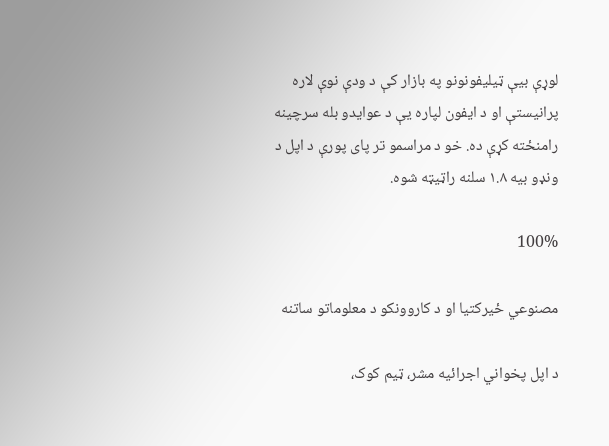لوړې بیې ټیلیفونونو په بازار کې د ودې نوې لاره پرانیستې او د ایفون لپاره یې د عوایدو بله سرچینه رامنځته کړې ده. خو د مراسمو تر پای پورې د اپل د ونډو بیه ۱.۸ سلنه راټیټه شوه.

100%

مصنوعي ځیرکتیا او د کاروونکو د معلوماتو ساتنه

د اپل پخواني اجرائیه مشر، ټیم کوک،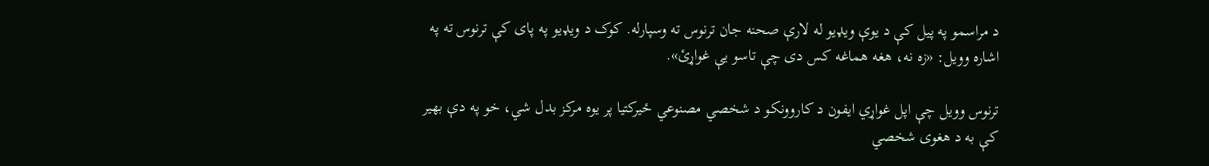د مراسمو په پیل کې د یوې ویډیو له لارې صحنه جان ترنوس ته وسپارله. کوک د ویډیو په پای کې ترنوس ته په اشاره وویل: «زه نه، هغه هماغه کس دی چې تاسو یې غواړئ».

ترنوس وویل چې اپل غواړي ایفون د کاروونکو د شخصي مصنوعي ځیرکتیا پر یوه مرکز بدل شي، خو په دې بهیر کې به د هغوی شخصي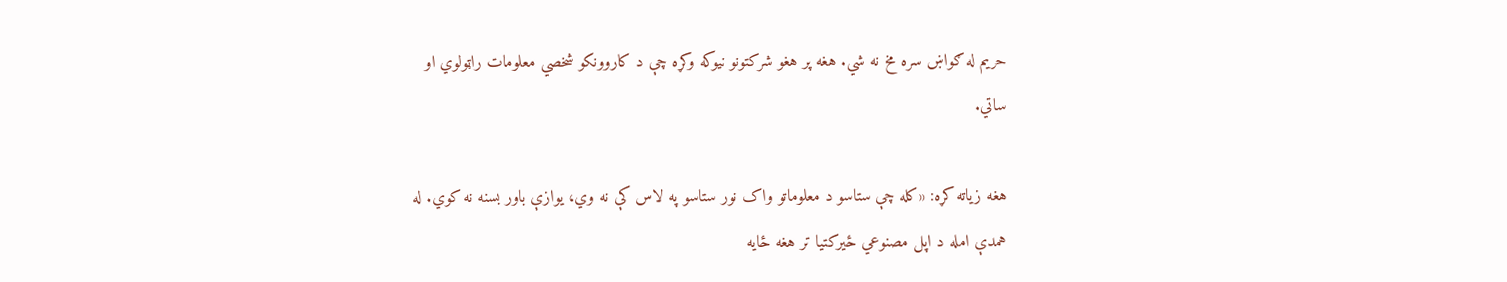حریم له ګواښ سره مخ نه شي. هغه پر هغو شرکتونو نیوکه وکړه چې د کاروونکو شخصي معلومات راټولوي او ساتي.

هغه زیاته کړه: «کله چې ستاسو د معلوماتو واک نور ستاسو په لاس کې نه وي، یوازې باور بسنه نه کوي. له همدې امله د اپل مصنوعي ځیرکتیا تر هغه ځایه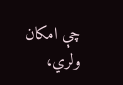چې امکان ولري،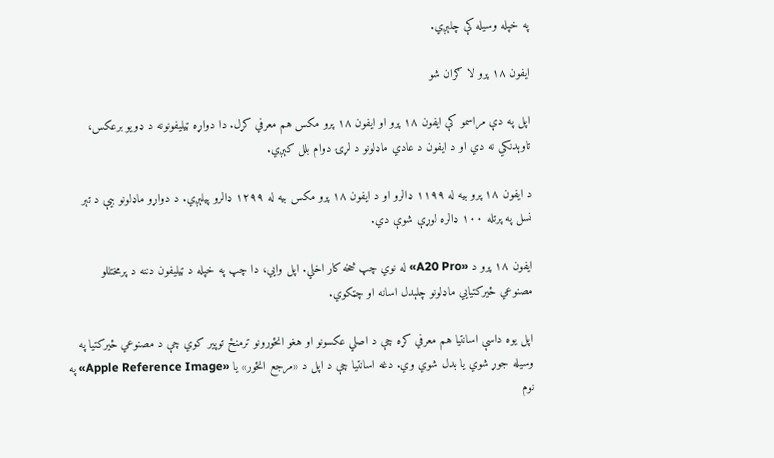په خپله وسیله کې چلېږي.

ایفون ۱۸ پرو لا ګران شو

اپل په دې مراسمو کې ایفون ۱۸ پرو او ایفون ۱۸ پرو مکس هم معرفي کړل. دا دواړه ټیلیفونونه د ډویو برعکس، تاوېدنکي نه دي او د ایفون د عادي ماډلونو د لړۍ دوام بلل کېږي.

د ایفون ۱۸ پرو بیه له ۱۱۹۹ ډالرو او د ایفون ۱۸ پرو مکس بیه له ۱۲۹۹ ډالرو پیلېږي. د دواړو ماډلونو بیې د تېر نسل په پرتله ۱۰۰ ډالره لوړې شوې دي.

ایفون ۱۸ پرو د «A20 Pro» له نوي چپ څخه کار اخلي. اپل وايي، دا چپ په خپله د ټیلیفون دننه د پرمختللو مصنوعي ځیرکتیايي ماډلونو چلېدل اسانه او چټکوي.

اپل یوه داسې اسانتیا هم معرفي کړه چې د اصلي عکسونو او هغو انځورونو ترمنځ توپیر کوي چې د مصنوعي ځیرکتیا په وسیله جوړ شوي یا بدل شوي وي. دغه اسانتیا چې د اپل د «مرجع انځور» یا «Apple Reference Image» په نوم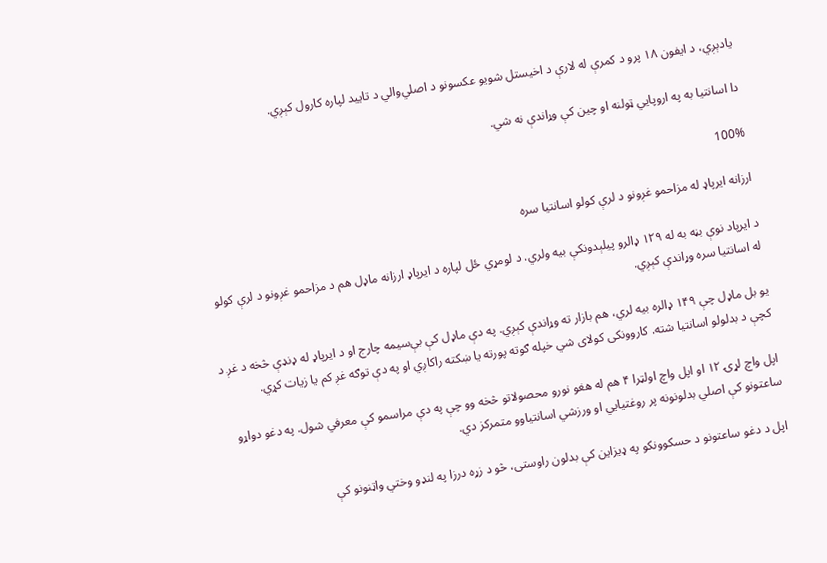یادېږي، د ایفون ۱۸ پرو د کمرې له لارې د اخیستل شویو عکسونو د اصلي‌والي د تایید لپاره کارول کېږي.

دا اسانتیا به په اروپايي ټولنه او چین کې وړاندې نه شي.

100%

ارزانه ایرپاډ له مزاحمو غږونو د لرې کولو اسانتیا سره

د ایرپاد نوې بڼه به له ۱۲۹ ډالرو پیلېدونکې بیه ولري. د لومړي ځل لپاره د ایرپاډ ارزانه ماډل هم د مزاحمو غږونو د لرې کولو له اسانتیا سره وړاندې کېږي.

یو بل ماډل چې ۱۴۹ ډالره بیه لري، هم بازار ته وړاندې کېږي. په دې ماډل کې بې‌سیمه چارج او د ایرپاډ له ډنډې څخه د غږ د کچې د بدلولو اسانتیا شته. کاروونکی کولای شي خپله ګوته پورته یا ښکته راکاږي او په دې توګه غږ کم یا زیات کړي.

اپل واچ لړۍ ۱۲ او اپل واچ اولټرا ۴ هم له هغو نورو محصولاتو څخه وو چې په دې مراسمو کې معرفي شول. په دغو دواړو ساعتونو کې اصلي بدلونونه پر روغتیايي او ورزشي اسانتیاوو متمرکز دي.

اپل د دغو ساعتونو د حسکوونکو په ډیزاین کې بدلون راوستی، څو د زړه درزا په لنډو وختي واټنونو کې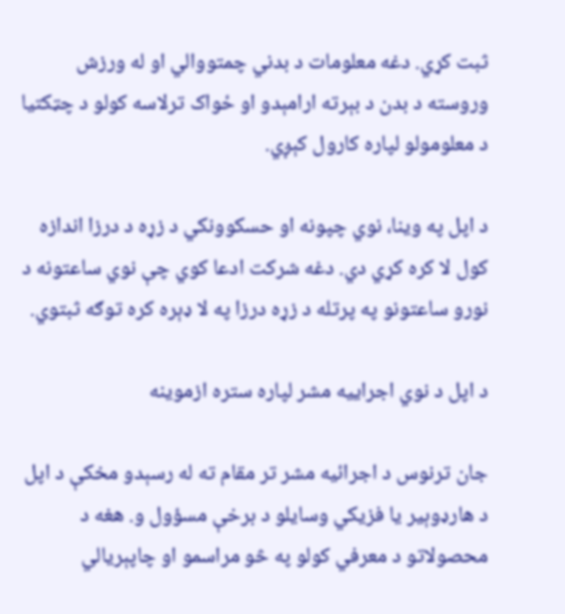ثبت کړي. دغه معلومات د بدني چمتووالي او له ورزش وروسته د بدن د بېرته ارامېدو او ځواک ترلاسه کولو د چټکتیا د معلومولو لپاره کارول کېږي.

د اپل په وینا، نوي چپونه او حسکوونکي د زړه د درزا اندازه کول لا کره کړي دي. دغه شرکت ادعا کوي چې نوي ساعتونه د نورو ساعتونو په پرتله د زړه درزا په لا ډېره کره توګه ثبتوي.

د اپل د نوي اجراییه مشر لپاره ستره ازموینه

جان ترنوس د اجرائیه مشر تر مقام ته له رسېدو مخکې د اپل د هارډوېیر یا فزیکي وسایلو د برخې مسؤول و. هغه د محصولاتو د معرفي کولو په څو مراسمو او چاپېریالي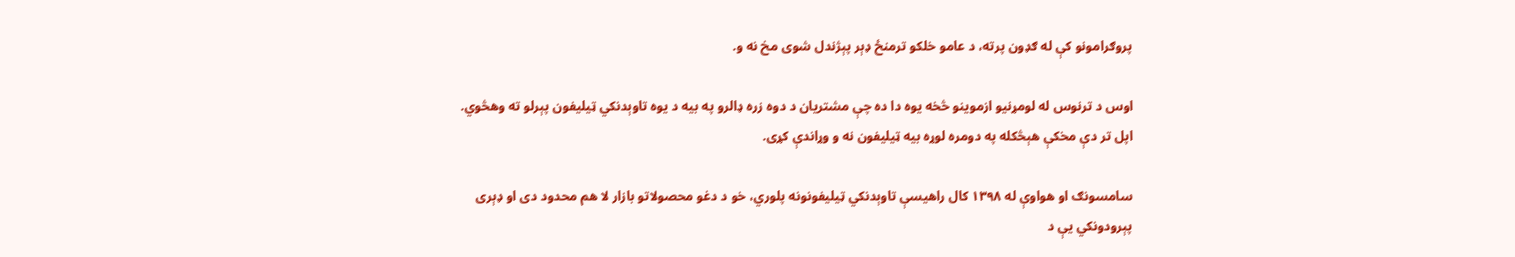پروګرامونو کې له ګډون پرته، د عامو خلکو ترمنځ ډېر پېژندل شوی مخ نه و.

اوس د ترنوس له لومړنیو ازموینو څخه یوه دا ده چې مشتریان د دوه زره ډالرو په بیه د یوه تاوېدنکي ټیلیفون پېرلو ته وهڅوي. اپل تر دې مخکې هېڅکله په دومره لوړه بیه ټیلیفون نه و وړاندې کړی.

سامسونګ او هواوې له ۱۳۹۸ کال راهیسې تاوېدنکي ټیلیفونونه پلوري، خو د دغو محصولاتو بازار لا هم محدود دی او ډېری پېرودونکي یې د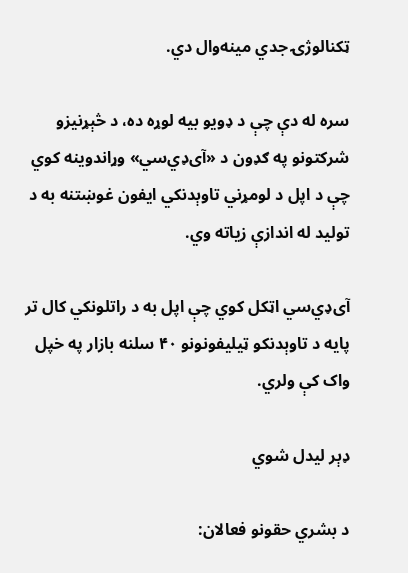ټکنالوژۍ جدي مینه‌وال دي.

سره له دې چې د ډویو بیه لوړه ده، د څېړنیزو شرکتونو په ګډون د «آی‌ډي‌سي» وړاندوینه کوي چې د اپل د لومړني تاوېدنکي ایفون غوښتنه به د تولید له اندازې زیاته وي.

آی‌ډي‌سي اټکل کوي چې اپل به د راتلونکي کال تر پایه د تاوېدنکو ټیلیفونونو ۴۰ سلنه بازار په خپل واک کې ولري.

ډېر لیدل شوي

د بشري حقونو فعالان: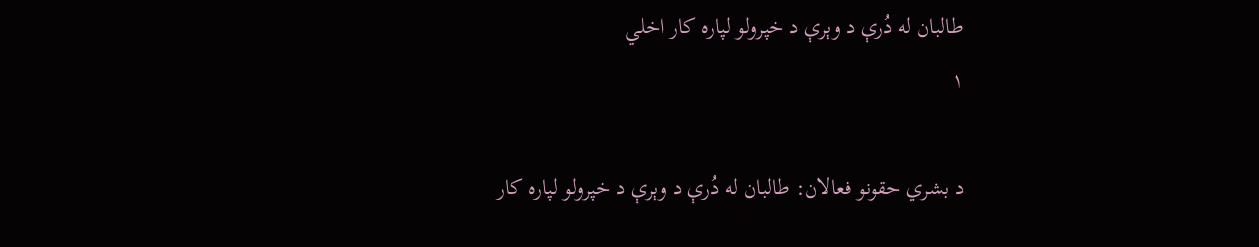طالبان له دُرې د وېرې د خپرولو لپاره کار اخلي
۱

د بشري حقونو فعالان: طالبان له دُرې د وېرې د خپرولو لپاره کار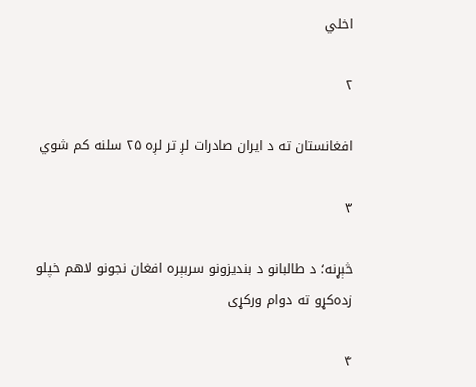اخلي

۲

افغانستان ته د ایران صادرات لږ تر لږه ۲۵ سلنه کم شوي

۳

څېړنه؛ د طالبانو د بندیزونو سربېره افغان نجونو لاهم خپلو زده‌کړو ته دوام ورکړی

۴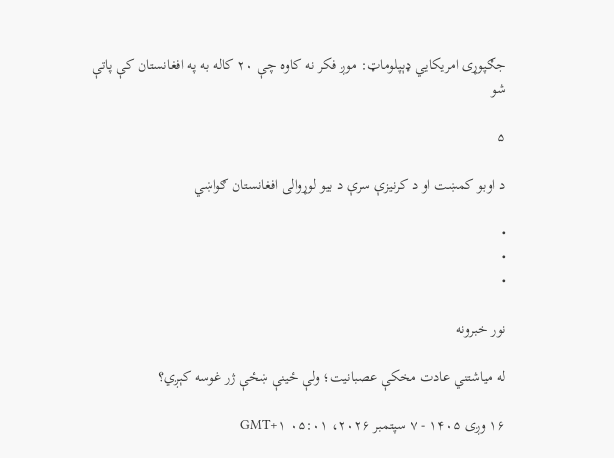جګپوړی امریکایي ډېپلوماټ: موږ فکر نه کاوه چې ۲۰ کاله به په افغانستان کې پاتې شو

۵

د اوبو کمښت او د کرنیزې سرې د بیو لوړوالی افغانستان ګواښي

•
•
•

نور خبرونه

له میاشتني عادت مخکې عصبانیت؛ ولې ځینې ښځې ژر غوسه کېږي؟

۱۶ وږی ۱۴۰۵ - ۷ سپتمبر ۲۰۲۶، ۰۵:۰۱ GMT+۱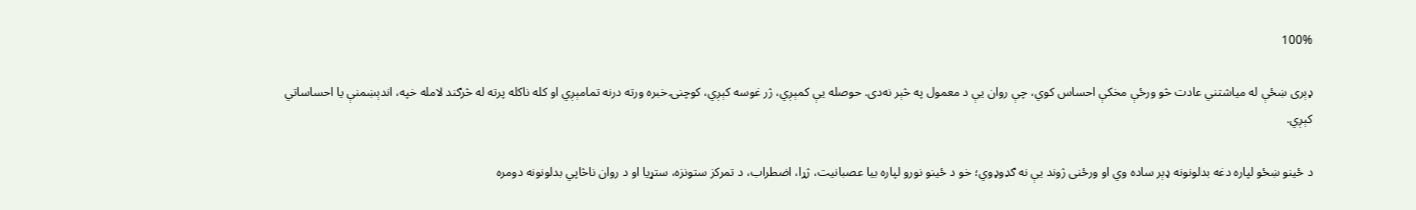100%

ډېری ښځې له میاشتني عادت څو ورځې مخکې احساس کوي، چې روان یې د معمول په څېر نه‌دی. حوصله یې کمېږي، ژر غوسه کېږي، کوچنۍ خبره ورته درنه تمامېږي او کله ناکله پرته له څرګند لامله خپه، اندېښمنې یا احساساتي کېږي.

د ځینو ښځو لپاره دغه بدلونونه ډېر ساده وي او ورځنی ژوند یې نه ګډوډوي؛ خو د ځینو نورو لپاره بیا عصبانیت، ژړا، اضطراب، د تمرکز ستونزه، ستړیا او د روان ناڅاپي بدلونونه دومره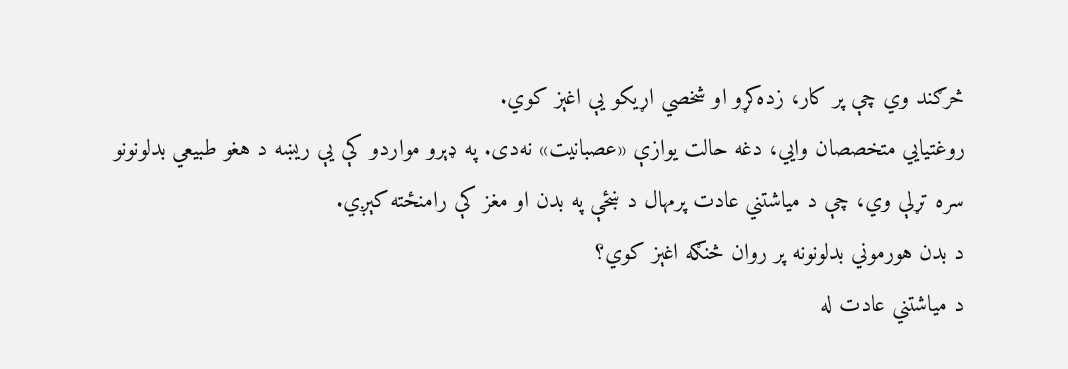څرګند وي چې پر کار، زده‌کړو او شخصي اړیکو یې اغېز کوي.
روغتیایي متخصصان وايي، دغه حالت یوازې «عصبانیت» نه‌دی. په ډېرو مواردو کې یې ریښه د هغو طبیعي بدلونونو سره تړلې وي، چې د میاشتني عادت پرمهال د ښځې په بدن او مغز کې رامنځته کېږي.
د بدن هورموني بدلونونه پر روان څنګه اغېز کوي؟
د میاشتني عادت له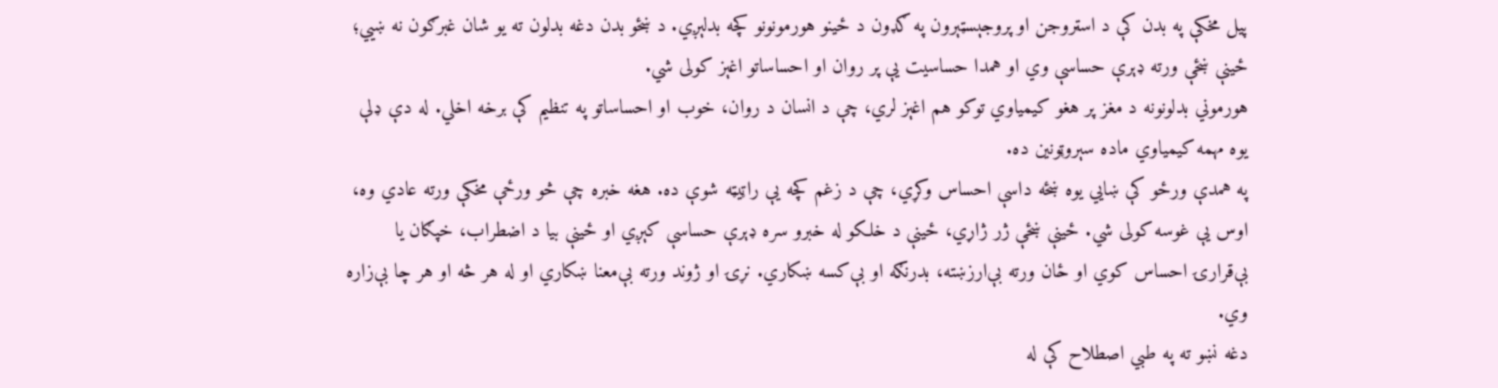پیل مخکې په بدن کې د اسټروجن او پروجېسټېرون په ګډون د ځینو هورمونونو کچه بدلېږي. د ښځو بدن دغه بدلون ته یو شان غبرګون نه ښيي؛ ځینې ښځې ورته ډېرې حساسې وي او همدا حساسیت یې پر روان او احساساتو اغېز کولی شي.
هورموني بدلونونه د مغز پر هغو کیمیاوي توکو هم اغېز لري، چې د انسان د روان، خوب او احساساتو په تنظیم کې برخه اخلي. له دې ډلې یوه مهمه کیمیاوي ماده سېروټونین ده.
په همدې ورځو کې ښايي یوه ښځه داسې احساس وکړي، چې د زغم کچه یې راټیټه شوې ده. هغه خبره چې څو ورځې مخکې ورته عادي وه، اوس یې غوسه کولی شي. ځینې ښځې ژر ژاړي، ځینې د خلکو له خبرو سره ډېرې حساسې کېږي او ځینې بیا د اضطراب، خپګان یا بې‌قرارۍ احساس کوي او ځان ورته بې‌ارزښته، بدرنګه او بې‌کسه ښکاري. نړۍ او ژوند ورته بې‌معنا ښکاري او له هر څه او هر چا بې‌زاره وي.
دغه نښو ته په طبي اصطلاح کې له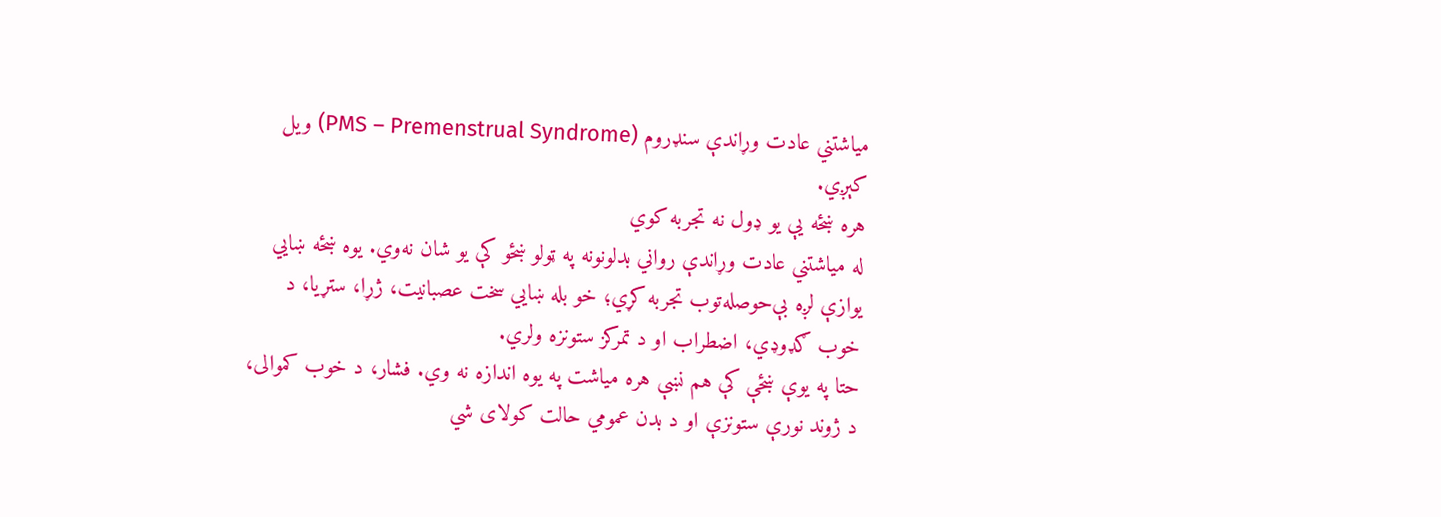میاشتني عادت وړاندې سنډروم (PMS – Premenstrual Syndrome) ویل کېږي.
هره ښځه یې یو ډول نه تجربه کوي
له میاشتني عادت وړاندې رواني بدلونونه په ټولو ښځو کې یو شان نه‌وي. یوه ښځه ښايي یوازې لږه بې‌حوصله‌توب تجربه کړي؛ خو بله ښايي سخت عصبانیت، ژړا، ستړیا، د خوب ګډوډي، اضطراب او د تمرکز ستونزه ولري.
حتا په یوې ښځې کې هم نښې هره میاشت په یوه اندازه نه وي. فشار، د خوب کموالی، د ژوند نورې ستونزې او د بدن عمومي حالت کولای شي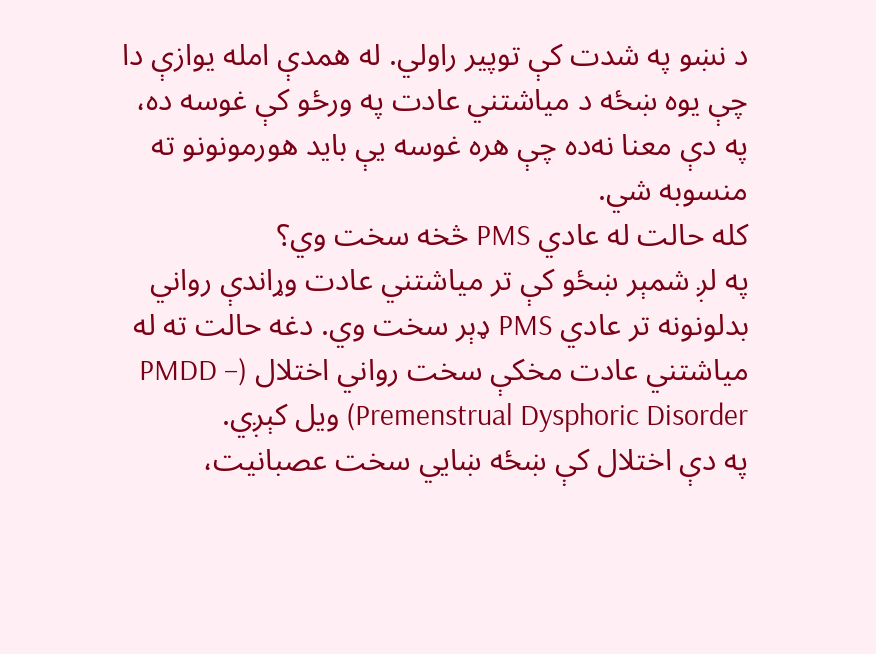د نښو په شدت کې توپیر راولي. له همدې امله یوازې دا چې یوه ښځه د میاشتني عادت په ورځو کې غوسه ده، په دې معنا نه‌ده چې هره غوسه یې باید هورمونونو ته منسوبه شي.
کله حالت له عادي PMS څخه سخت وي؟
په لږ شمېر ښځو کې تر میاشتني عادت وړاندې رواني بدلونونه تر عادي PMS ډېر سخت وي. دغه حالت ته له میاشتني عادت مخکې سخت رواني اختلال (PMDD – Premenstrual Dysphoric Disorder) ویل کېږي.
په دې اختلال کې ښځه ښایي سخت عصبانیت،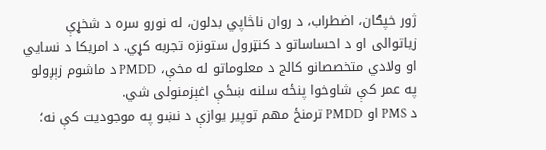ژور خپګان، اضطراب، د روان ناڅاپي بدلون، له نورو سره د شخړې زیاتوالی او د احساساتو د کنټرول ستونزه تجربه کړي. د امریکا د نسایي او ولادي متخصصانو کالج د معلوماتو له مخې، PMDD د ماشوم زېږولو په عمر کې شاوخوا پنځه سلنه ښځې اغېزمنولی شي.
د PMS او PMDD ترمنځ مهم توپیر یوازې د نښو په موجودیت کې نه؛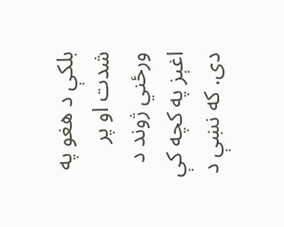بلکې د هغو په شدت او پر ورځني ژوند د اغېز په کچه کې دی. که نښې د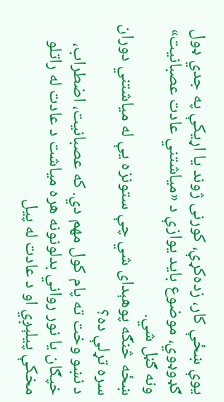یوې ښځې کار، زده‌کړې، کورنی ژوند یا اړیکې په جدي ډول ګډوډوي، موضوع باید یوازې د «میاشتني عادت عصبانیت» ونه ګڼل شي.
ښځه څنګه پوهېدای شي چې ستونزه یې له میاشتني دوران سره تړلې ده؟
د نښو وخت ته پام کول مهم دي. که عصبانیت، اضطراب، خپګان یا نور رواني بدلونونه هره میاشت د عادت له راتلو مخکې پیلېږي او د عادت له پیل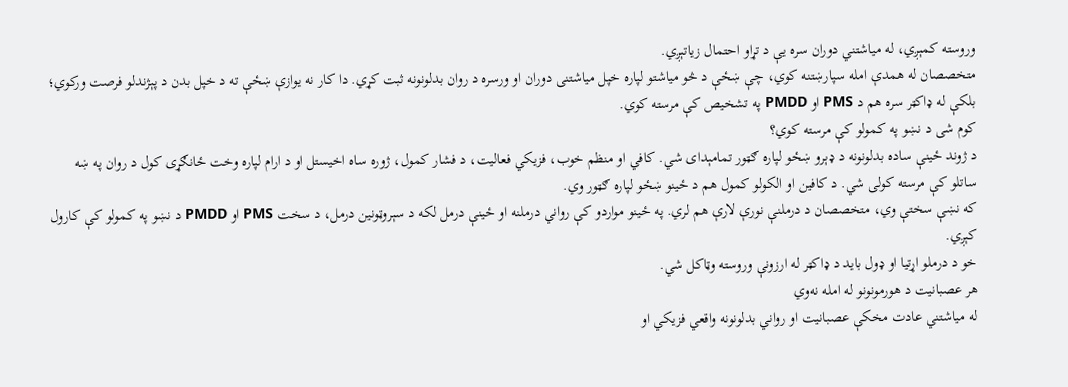وروسته کمېږي، له میاشتني دوران سره یې د تړاو احتمال زیاتېږي.
متخصصان له همدې امله سپارښتنه کوي، چې ښځې د څو میاشتو لپاره خپل میاشتنی دوران او ورسره د روان بدلونونه ثبت کړي. دا کار نه یوازې ښځې ته د خپل بدن د پېژندلو فرصت ورکوي؛ بلکې له ډاکټر سره هم د PMS او PMDD په تشخیص کې مرسته کوي.
کوم شی د نښو په کمولو کې مرسته کوي؟
د ژوند ځینې ساده بدلونونه د ډېرو ښځو لپاره ګټور تمامېدای شي. کافي او منظم خوب، فزیکي فعالیت، د فشار کمول، ژوره ساه اخیستل او د ارام لپاره وخت ځانګړی کول د روان په ښه ساتلو کې مرسته کولی شي. د کافین او الکولو کمول هم د ځینو ښځو لپاره ګټور وي.
که نښې سختې وي، متخصصان د درملنې نورې لارې هم لري. په ځینو مواردو کې رواني درملنه او ځینې درمل لکه د سېروټونین درمل، د سخت PMS او PMDD د نښو په کمولو کې کارول کېږي.
خو د درملو اړتیا او ډول باید د ډاکټر له ارزونې وروسته وټاکل شي.
هر عصبانیت د هورمونونو له امله نه‌وي
له میاشتني عادت مخکې عصبانیت او رواني بدلونونه واقعي فزیکي او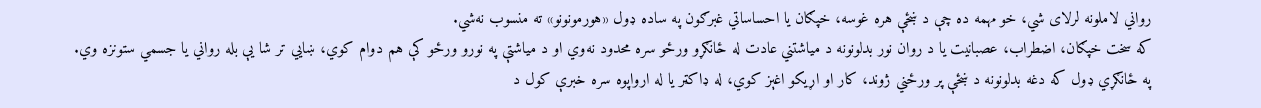رواني لاملونه لرلای شي، خو مهمه ده چې د ښځې هره غوسه، خپګان یا احساساتي غبرګون په ساده ډول «هورمونونو» ته منسوب نه‌شي.
که سخت خپګان، اضطراب، عصبانیت یا د روان نور بدلونونه د میاشتني عادت له ځانګړو ورځو سره محدود نه‌وي او د میاشتې په نورو ورځو کې هم دوام کوي، ښايي تر شا یې بله رواني یا جسمي ستونزه وي.
په ځانګړي ډول که دغه بدلونونه د ښځې پر ورځني ژوند، کار او اړیکو اغېز کوي، له ډاکټر یا له ارواپوه سره خبرې کول د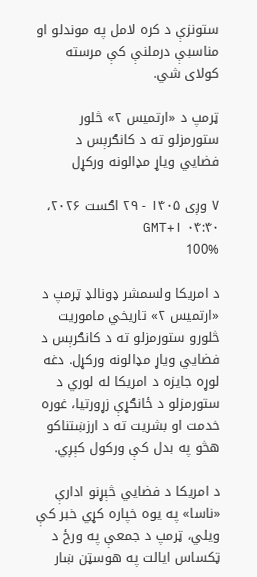ستونزې د کره لامل په موندلو او مناسبې درملنې کې مرسته کولای شي.

ټرمپ د «ارتمیس ۲» څلور ستورمزلو ته د کانګرېس د فضايي ویاړ مډالونه ورکړل

۷ وږی ۱۴۰۵ - ۲۹ اګست ۲۰۲۶، ۰۴:۴۰ GMT+۱
100%

د امریکا ولسمشر ډونالډ ټرمپ د «ارتمیس ۲» تاریخي ماموریت څلورو ستورمزلو ته د کانګرېس د فضايي ویاړ مډالونه ورکړل. دغه لوړه جایزه د امریکا له لوري د ستورمزلو د ځانګړې زړورتیا، غوره خدمت او بشریت ته د ارزښتناکو هڅو په بدل کې ورکول کېږي.

د امریکا د فضايي څېړنو ادارې «ناسا» په یوه خپاره کړي خبر کې ویلي، ټرمپ د جمعې په ورځ د ټکساس ایالت په هوسټن ښار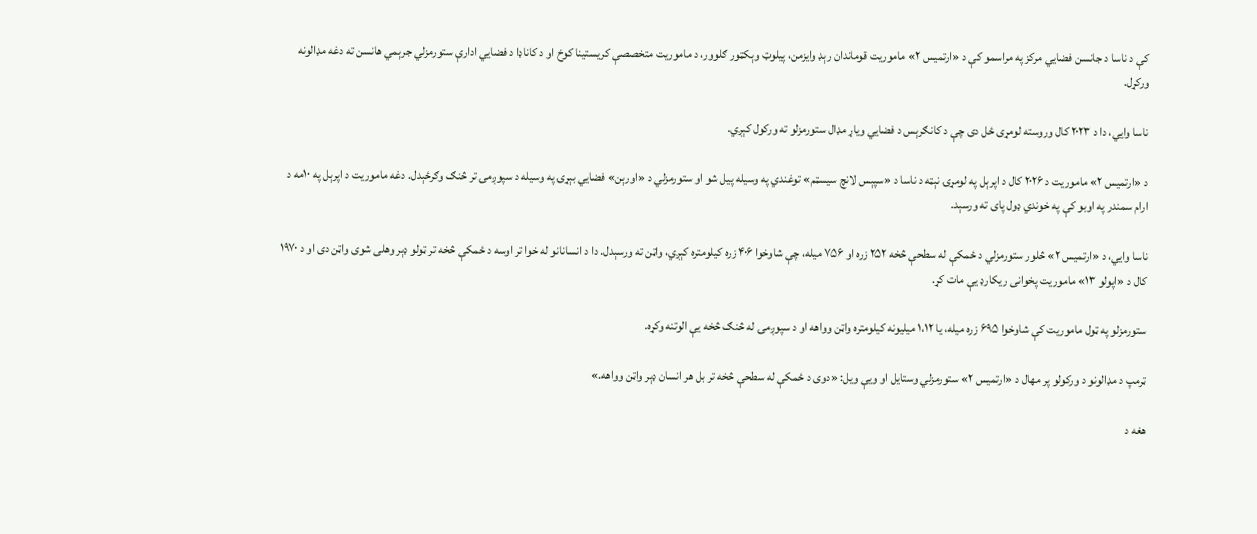کې د ناسا د جانسن فضايي مرکز په مراسمو کې د «ارتمیس ۲» ماموریت قوماندان رېډ وایزمن، پیلوټ وېکټور ګلوور، د ماموریت متخصصې کریستینا کوخ او د کاناډا د فضايي ادارې ستورمزلي جرېمي هانسن ته دغه مډالونه ورکړل.

ناسا وايي، دا د ۲۰۲۳ کال وروسته لومړی ځل دی چې د کانګرېس د فضايي ویاړ مډال ستورمزلو ته ورکول کېږي.

د «ارتمیس ۲» ماموریت د ۲۰۲۶ کال د اپرېل په لومړۍ نېټه د ناسا د «سپېس لانچ سیسټم» توغندي په وسیله پیل شو او ستورمزلي د «اورېن» فضايي بېړۍ په وسیله د سپوږمۍ تر څنګ وګرځېدل. دغه ماموریت د اپرېل په ۱۰مه د ارام سمندر په اوبو کې په خوندي ډول پای ته ورسېد.

ناسا وايي، د «ارتمیس ۲» څلور ستورمزلي د ځمکې له سطحې څخه ۲۵۲ زره او ۷۵۶ میله، چې شاوخوا ۴۰۶ زره کیلومتره کېږي، واټن ته ورسېدل. دا د انسانانو له خوا تر اوسه د ځمکې څخه تر ټولو ډېر وهلی شوی واټن دی او د ۱۹۷۰ کال د «اپولو ۱۳» ماموریت پخوانی ریکارډ یې مات کړ.

ستورمزلو په ټول ماموریت کې شاوخوا ۶۹۵ زره میله، یا ۱،۱۲ میلیونه کیلومتره واټن وواهه او د سپوږمۍ له څنګ څخه یې الوتنه وکړه.

ټرمپ د مډالونو د ورکولو پر مهال د «ارتمیس ۲» ستورمزلي وستایل او ویې ویل: «دوی د ځمکې له سطحې څخه تر بل هر انسان ډېر واټن وواهه.»

هغه د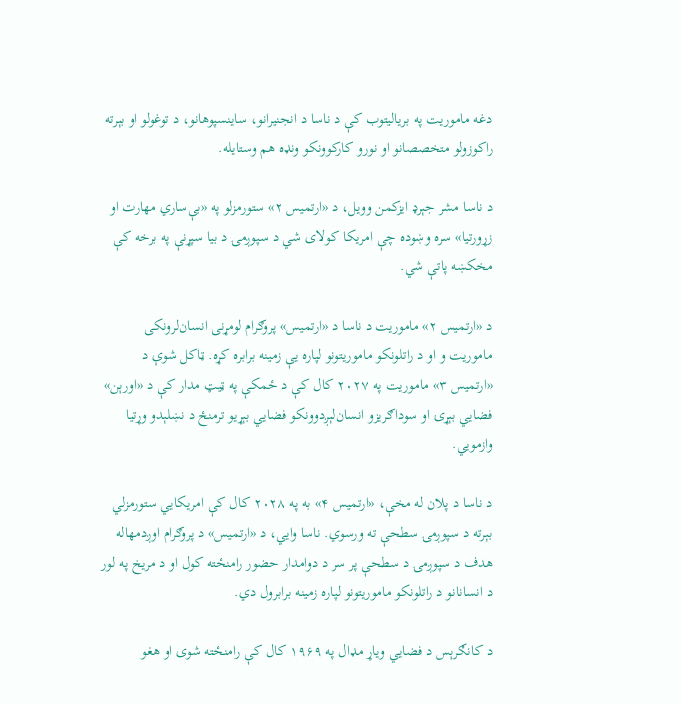دغه ماموریت په بریالیتوب کې د ناسا د انجنیرانو، ساینسپوهانو، د توغولو او بېرته راکوزولو متخصصانو او نورو کارکوونکو ونډه هم وستایله.

د ناسا مشر جېرډ ایزکمن وویل، د «ارتمیس ۲» ستورمزلو په «بې‌ساري مهارت او زړورتیا» سره وښوده چې امریکا کولای شي د سپوږمۍ د بیا سپړنې په برخه کې مخکښه پاتې شي.

د «ارتمیس ۲» ماموریت د ناسا د «ارتمیس» پروګرام لومړنی انسان‌لرونکی ماموریت و او د راتلونکو ماموریتونو لپاره یې زمینه برابره کړه. ټاکل شوې د «ارتمیس ۳» ماموریت په ۲۰۲۷ کال کې د ځمکې په ټیټ مدار کې د «اورېن» فضايي بېړۍ او سوداګریزو انسان‌لېږدوونکو فضايي بېړیو ترمنځ د نښلېدو وړتیا وازمويي.

د ناسا د پلان له مخې، «ارتمیس ۴» به په ۲۰۲۸ کال کې امریکايي ستورمزلي بېرته د سپوږمۍ سطحې ته ورسوي. ناسا وايي، د «ارتمیس» د پروګرام اوږدمهاله هدف د سپوږمۍ د سطحې پر سر د دوامدار حضور رامنځته کول او د مریخ په لور د انسانانو د راتلونکو ماموریتونو لپاره زمینه برابرول دي.

د کانګرېس د فضايي ویاړ مډال په ۱۹۶۹ کال کې رامنځته شوی او هغو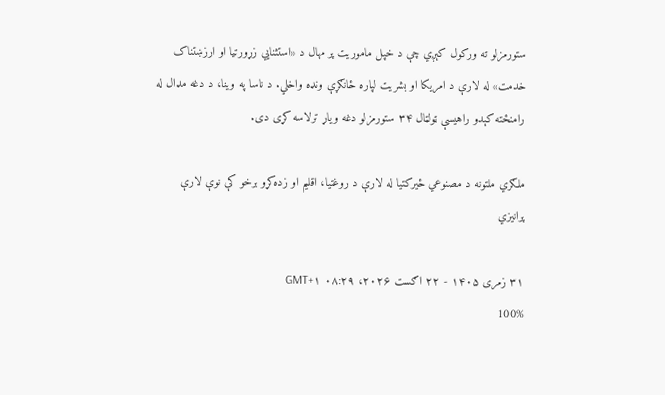ستورمزلو ته ورکول کېږي چې د خپل ماموریت پر مهال د «استثنايي زړورتیا او ارزښتناک خدمت» له لارې د امریکا او بشریت لپاره ځانګړې ونډه واخلي. د ناسا په وینا، د دغه مډال له رامنځته کېدو راهیسې ټولټال ۳۴ ستورمزلو دغه ویاړ ترلاسه کړی دی.

ملګري ملتونه د مصنوعي ځیرکتیا له لارې د روغتیا، اقلیم او زده‌کړو برخو کې نوې لارې پرانیزي

۳۱ زمری ۱۴۰۵ - ۲۲ اګست ۲۰۲۶، ۰۸:۲۹ GMT+۱
100%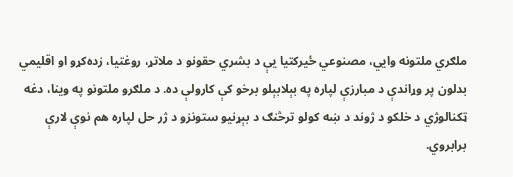ملګري ملتونه وايي، مصنوعي ځیرکتیا یې د بشري حقونو د ملاتړ، روغتیا، زده‌کړو او اقلیمي بدلون پر وړاندې د مبارزې لپاره په بېلابېلو برخو کې کارولې ده. د ملګرو ملتونو په وینا، دغه ټکنالوژي د خلکو د ژوند د ښه کولو ترڅنګ د بېړنیو ستونزو د ژر حل لپاره هم نوې لارې برابروي.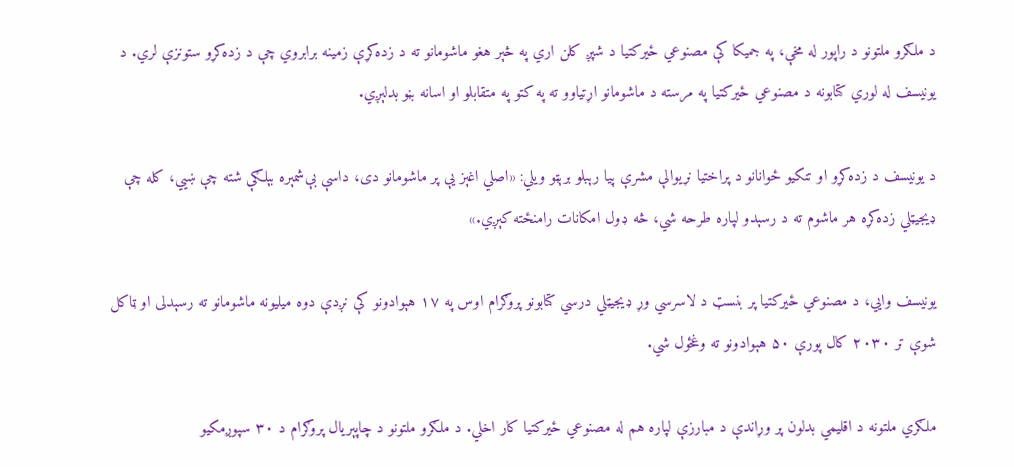د ملګرو ملتونو د راپور له مخې، په جمیکا کې مصنوعي ځیرکتیا د شپږ کلن اري په څېر هغو ماشومانو ته د زده‌کړې زمینه برابروي چې د زده‌کړو ستونزې لري. د یونیسف له لوري کتابونه د مصنوعي ځیرکتیا په مرسته د ماشومانو اړتیاوو ته په کتو په متقابلو او اسانه بڼو بدلېږي.

د یونیسف د زده‌کړو او تنکیو ځوانانو د پراختیا نړیوالې مشرې پیا رېبلو برېټو ویلي: «اصلي اغېز یې پر ماشومانو دی، داسې بې‌شمېره بېلګې شته چې ښيي، کله چې ډیجیټلي زده‌کړه هر ماشوم ته د رسېدو لپاره طرحه شي، څه ډول امکانات رامنځته کېږي.»

یونیسف وايي، د مصنوعي ځیرکتیا پر بنسټ د لاسرسي وړ ډیجیټلي درسي کتابونو پروګرام اوس په ۱۷ هېوادونو کې نږدې دوه میلیونه ماشومانو ته رسېدلی او ټاکل شوې تر ۲۰۳۰ کال پورې ۵۰ هېوادونو ته وغځول شي.

ملګري ملتونه د اقلیمي بدلون پر وړاندې د مبارزې لپاره هم له مصنوعي ځیرکتیا کار اخلي. د ملګرو ملتونو د چاپېریال پروګرام د ۳۰ سپوږمکیو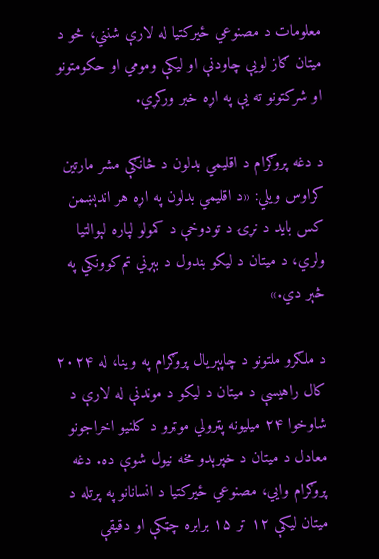معلومات د مصنوعي ځیرکتیا له لارې شنني، څو د میتان ګاز لویې چاودنې او لیکې ومومي او حکومتونو او شرکتونو ته یې په اړه خبر ورکړي.

د دغه پروګرام د اقلیمي بدلون د څانګې مشر مارتین کراوس ویلي: «د اقلیمي بدلون په اړه هر اندېښمن کس باید د نړۍ د تودوخې د کمولو لپاره لېوالتیا ولري، د میتان د لیکو بندول د بېړني تم‌کوونکي په څېر دي.»

د ملګرو ملتونو د چاپېریال پروګرام په وینا، له ۲۰۲۴ کال راهیسې د میتان د لیکو د موندنې له لارې د شاوخوا ۲۴ میلیونه پټرولي موټرو د کلنیو اخراجونو معادل د میتان د خپرېدو مخه نیول شوې ده. دغه پروګرام وايي، مصنوعي ځیرکتیا د انسانانو په پرتله د میتان لیکې ۱۲ تر ۱۵ برابره چټکې او دقیقې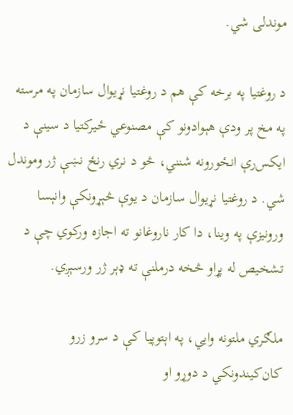موندلی شي.

د روغتیا په برخه کې هم د روغتیا نړیوال سازمان په مرسته په مخ پر ودې هېوادونو کې مصنوعي ځیرکتیا د سینې د ایکس‌رې انځورونه شنني، څو د نري رنځ نښې ژر وموندل شي. د روغتیا نړیوال سازمان د یوې څېړونکې وانېسا ورونیزې په وینا، دا کار ناروغانو ته اجازه ورکوي چې د تشخیص له پړاو څخه درملنې ته ډېر ژر ورسېږي.

ملګري ملتونه وايي، په اېتوپیا کې د سرو زرو کان‌کیندونکي د دوړو او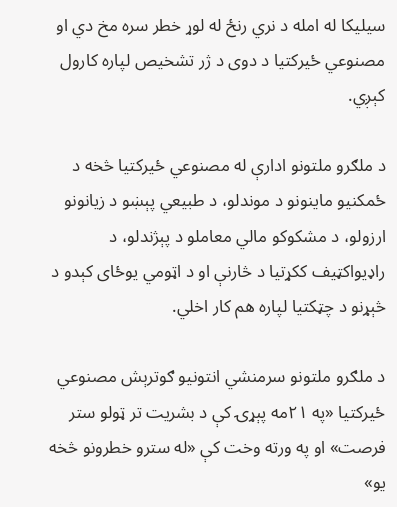سیلیکا له امله د نري رنځ له لوړ خطر سره مخ دي او مصنوعي ځیرکتیا د دوی د ژر تشخیص لپاره کارول کېږي.

د ملګرو ملتونو ادارې له مصنوعي ځیرکتیا څخه د ځمکنیو ماینونو د موندلو، د طبیعي پېښو د زیانونو ارزولو، د مشکوکو مالي معاملو د پېژندلو، د راډیواکټیف ککړتیا د څارنې او د اټومي یوځای کېدو د څېړنو د چټکتیا لپاره هم کار اخلي.

د ملګرو ملتونو سرمنشي انتونیو ګوترېش مصنوعي ځیرکتیا «په ۲۱مه پېړۍ کې د بشریت تر ټولو ستر فرصت» او په ورته وخت کې «له سترو خطرونو څخه یو»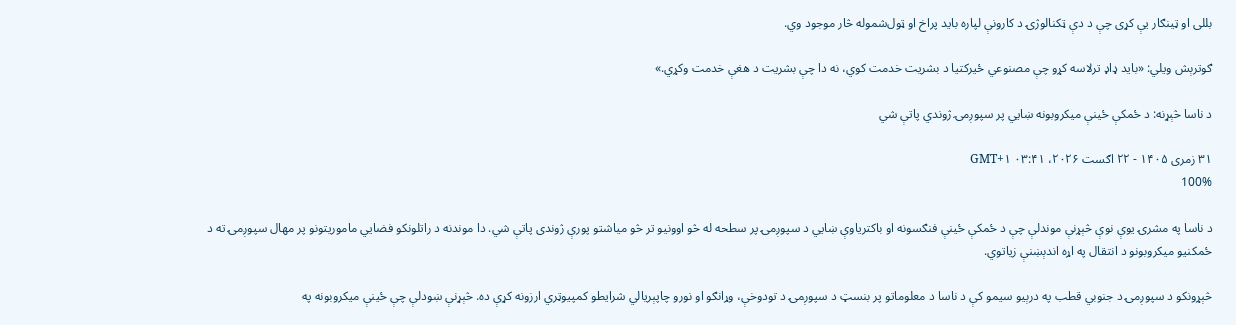بللی او ټینګار یې کړی چې د دې ټکنالوژۍ د کارونې لپاره باید پراخ او ټول‌شموله څار موجود وي.

ګوترېش ویلي: «باید ډاډ ترلاسه کړو چې مصنوعي ځیرکتیا د بشریت خدمت کوي، نه دا چې بشریت د هغې خدمت وکړي.»

د ناسا څېړنه: د ځمکې ځینې میکروبونه ښايي پر سپوږمۍ ژوندي پاتې شي

۳۱ زمری ۱۴۰۵ - ۲۲ اګست ۲۰۲۶، ۰۳:۴۱ GMT+۱
100%

د ناسا په مشرۍ یوې نوې څېړنې موندلې چې د ځمکې ځینې فنګسونه او باکتریاوې ښايي د سپوږمۍ پر سطحه له څو اوونیو تر څو میاشتو پورې ژوندی پاتې شي. دا موندنه د راتلونکو فضايي ماموریتونو پر مهال سپوږمۍ ته د ځمکنیو میکروبونو د انتقال په اړه اندېښنې زیاتوي.

څېړونکو د سپوږمۍ د جنوبي قطب په درېیو سیمو کې د ناسا د معلوماتو پر بنسټ د سپوږمۍ د تودوخې، وړانګو او نورو چاپېریالي شرایطو کمپیوټري ارزونه کړې ده. څېړنې ښودلې چې ځینې میکروبونه په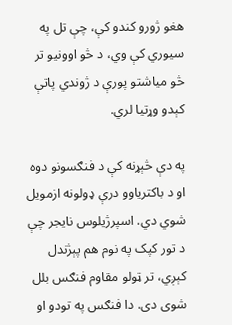هغو ژورو کندو کې، چې تل په سیوري کې وي، د څو اوونیو تر څو میاشتو پورې د ژوندي پاتې کېدو وړتیا لري.

په دې څېړنه کې د فنګسونو دوه او د باکتریاوو درې ډولونه ازمویل شوي دي. اسپرژیلوس نایجر چې د تور کپک په نوم هم پېژندل کېږي، تر ټولو مقاوم فنګس بلل شوی دی. دا فنګس په تودو او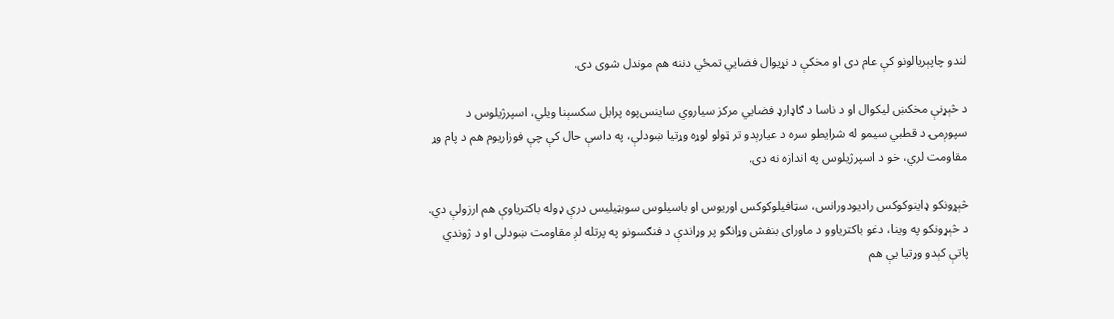لندو چاپېریالونو کې عام دی او مخکې د نړیوال فضايي تمځي دننه هم موندل شوی دی.

د څېړنې مخکښ لیکوال او د ناسا د ګاډارډ فضايي مرکز سیاروي ساینس‌پوه پرابل سکسېنا ویلي، اسپرژیلوس د سپوږمۍ د قطبي سیمو له شرایطو سره د عیارېدو تر ټولو لوړه وړتیا ښودلې، په داسې حال کې چې فوزاریوم هم د پام وړ مقاومت لري، خو د اسپرژیلوس په اندازه نه دی.

څېړونکو ډاینوکوکس رادیودورانس، سټافیلوکوکس اوریوس او باسیلوس سوبټیلیس درې ډوله باکتریاوې هم ارزولې دي. د څېړونکو په وینا، دغو باکتریاوو د ماورای بنفش وړانګو پر وړاندې د فنګسونو په پرتله لږ مقاومت ښودلی او د ژوندي پاتې کېدو وړتیا یې هم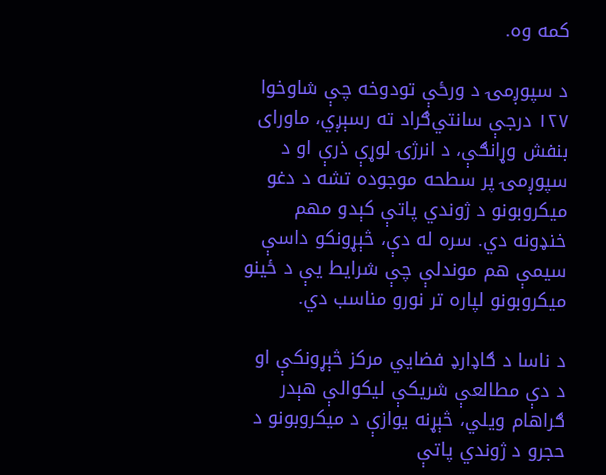کمه وه.

د سپوږمۍ د ورځې تودوخه چې شاوخوا ۱۲۷ درجې سانتي‌ګراد ته رسېږي، ماورای بنفش وړانګې، د انرژۍ لوړې ذرې او د سپوږمۍ پر سطحه موجوده تشه د دغو میکروبونو د ژوندي پاتې کېدو مهم خنډونه دي. سره له دې، څېړونکو داسې سیمې هم موندلې چې شرایط یې د ځینو میکروبونو لپاره تر نورو مناسب دي.

د ناسا د ګاډارډ فضايي مرکز څېړونکې او د دې مطالعې شریکې لیکوالې هېدر ګراهام ویلي، څېړنه یوازې د میکروبونو د حجرو د ژوندي پاتې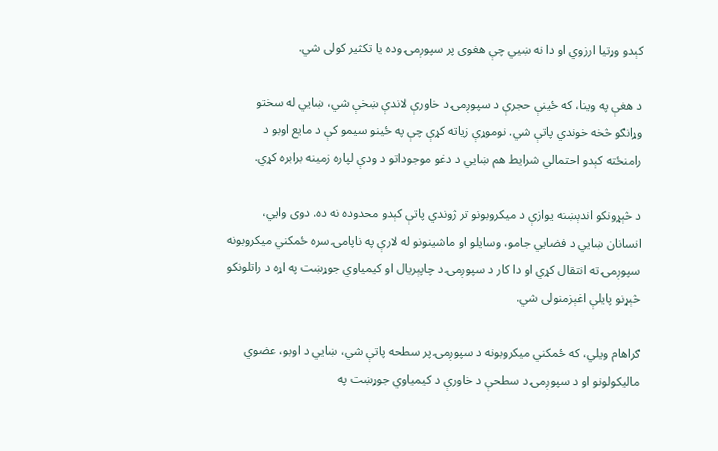کېدو وړتیا ارزوي او دا نه ښيي چې هغوی پر سپوږمۍ وده یا تکثیر کولی شي.

د هغې په وینا، که ځینې حجرې د سپوږمۍ د خاورې لاندې ښخې شي، ښايي له سختو وړانګو څخه خوندي پاتې شي. نوموړې زیاته کړې چې په ځینو سیمو کې د مایع اوبو د رامنځته کېدو احتمالي شرایط هم ښايي د دغو موجوداتو د ودې لپاره زمینه برابره کړي.

د څېړونکو اندېښنه یوازې د میکروبونو تر ژوندي پاتې کېدو محدوده نه ده. دوی وايي، انسانان ښايي د فضايي جامو، وسایلو او ماشینونو له لارې په ناپامۍ سره ځمکني میکروبونه سپوږمۍ ته انتقال کړي او دا کار د سپوږمۍ د چاپېریال او کیمیاوي جوړښت په اړه د راتلونکو څېړنو پایلې اغېزمنولی شي.

ګراهام ویلي، که ځمکني میکروبونه د سپوږمۍ پر سطحه پاتې شي، ښايي د اوبو، عضوي مالیکولونو او د سپوږمۍ د سطحې د خاورې د کیمیاوي جوړښت په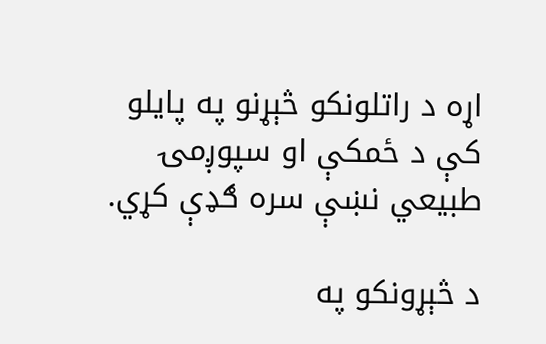اړه د راتلونکو څېړنو په پایلو کې د ځمکې او سپوږمۍ طبیعي نښې سره ګډې کړي.

د څېړونکو په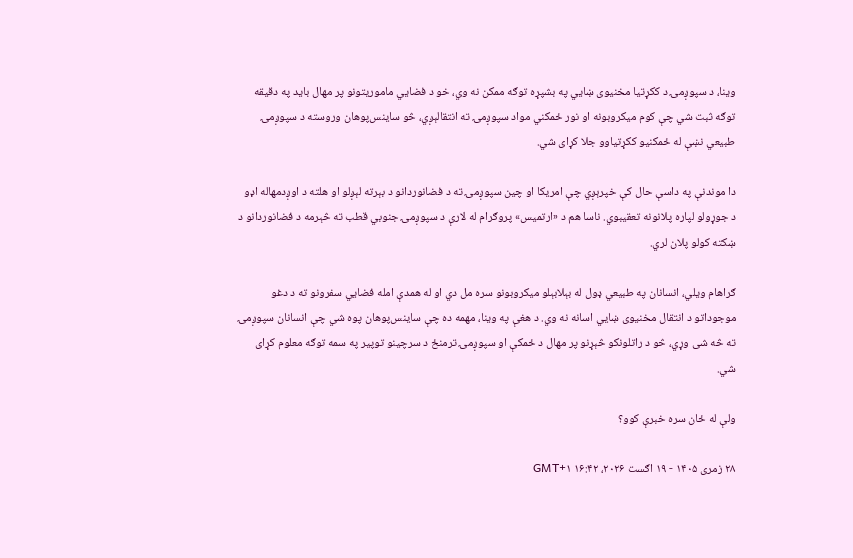وینا، د سپوږمۍ د ککړتیا مخنیوی ښايي په بشپړه توګه ممکن نه وي، خو د فضايي ماموریتونو پر مهال باید په دقیقه توګه ثبت شي چې کوم میکروبونه او نور ځمکني مواد سپوږمۍ ته انتقالېږي، څو ساینس‌پوهان وروسته د سپوږمۍ طبیعي نښې له ځمکنیو ککړتیاوو جلا کړای شي.

دا موندنې په داسې حال کې خپرېږي چې امریکا او چین سپوږمۍ ته د فضانوردانو د بېرته لېږلو او هلته د اوږدمهاله اډو د جوړولو لپاره پلانونه تعقیبوي. ناسا هم د «ارتمیس» پروګرام له لارې د سپوږمۍ جنوبي قطب ته څېرمه د فضانوردانو د ښکته کولو پلان لري.

ګراهام ویلي، انسانان په طبیعي ډول له بېلابېلو میکروبونو سره مل دي او له همدې امله فضايي سفرونو ته د دغو موجوداتو د انتقال مخنیوی ښايي اسانه نه وي. د هغې په وینا، مهمه ده چې ساینس‌پوهان پوه شي چې انسانان سپوږمۍ ته څه شی وړي، څو د راتلونکو څېړنو پر مهال د ځمکې او سپوږمۍ ترمنځ د سرچینو توپیر په سمه توګه معلوم کړای شي.

ولې له ځان سره خبرې کوو؟

۲۸ زمری ۱۴۰۵ - ۱۹ اګست ۲۰۲۶، ۱۶:۴۲ GMT+۱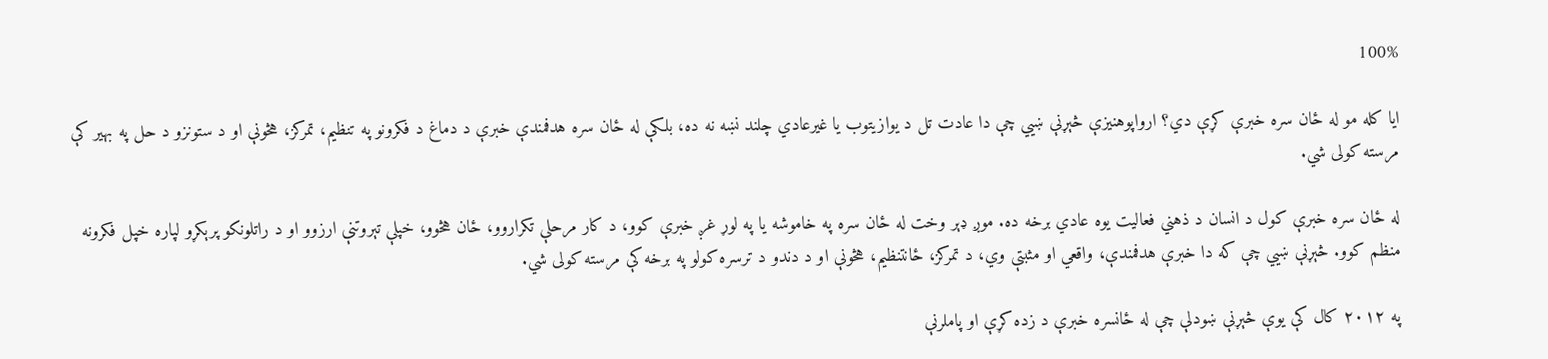100%

ایا کله مو له ځان سره خبرې کړې دي؟ ارواپوهنیزې څېړنې ښيي چې دا عادت تل د یوازیتوب یا غیرعادي چلند نښه نه ده، بلکې له ځان سره هدفمندې خبرې د دماغ د فکرونو په تنظیم، تمرکز، هڅونې او د ستونزو د حل په بهیر کې مرسته کولی شي.

له ځان سره خبرې کول د انسان د ذهني فعالیت یوه عادي برخه ده. موږ ډېر وخت له ځان سره په خاموشه یا په لوړ غږ خبرې کوو، د کار مرحلې تکراروو، ځان هڅوو، خپلې تېروتنې ارزوو او د راتلونکو پرېکړو لپاره خپل فکرونه منظم کوو. څېړنې ښيي چې که دا خبرې هدفمندې، واقعي او مثبتې وي، د تمرکز، ځانتنظیم، هڅونې او د دندو د ترسره کولو په برخه کې مرسته کولی شي.

په ۲۰۱۲ کال کې یوې څېړنې ښودلې چې له ځانسره خبرې د زده کړې او پاملرنې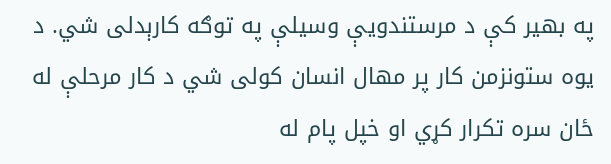په بهیر کې د مرستندویې وسیلې په توګه کارېدلی شي. د یوه ستونزمن کار پر مهال انسان کولی شي د کار مرحلې له ځان سره تکرار کړي او خپل پام له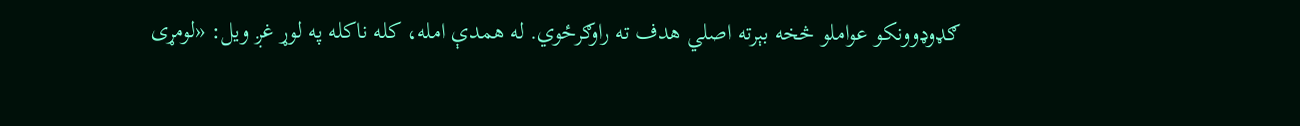ګډوډوونکو عواملو څخه بېرته اصلي هدف ته راوګرځوي. له همدې امله، کله ناکله په لوړ غږ ویل: «لومړی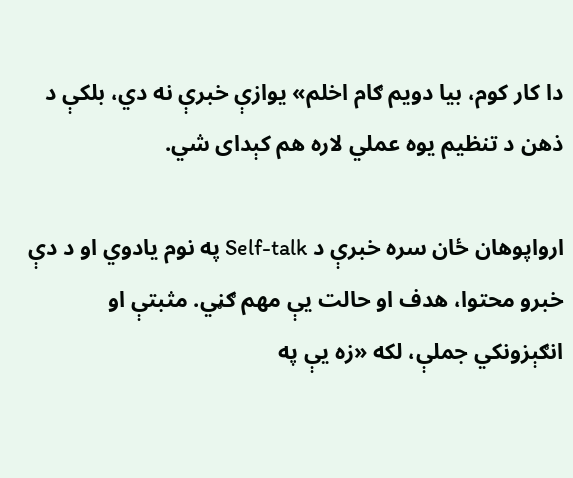دا کار کوم، بیا دویم ګام اخلم» یوازې خبرې نه دي، بلکې د ذهن د تنظیم یوه عملي لاره هم کېدای شي.

ارواپوهان ځان سره خبرې د Self-talk په نوم یادوي او د دې خبرو محتوا، هدف او حالت یې مهم ګڼي. مثبتې او انګېزونکي جملې، لکه «زه یې په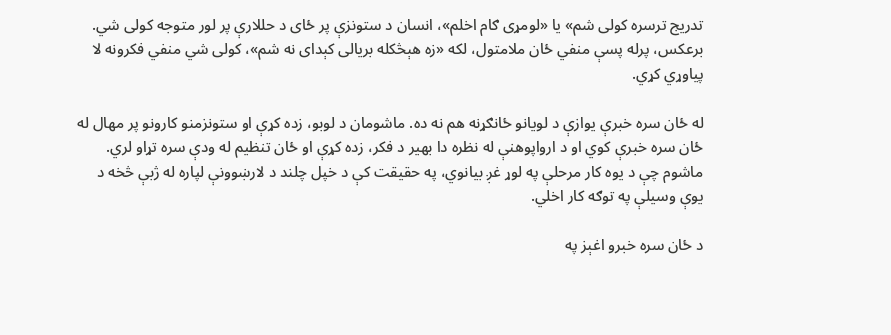تدریج ترسره کولی شم» یا «لومړی ګام اخلم»، انسان د ستونزې پر ځای د حللارې پر لور متوجه کولی شي. برعکس، پرله پسې منفي ځان ملامتول، لکه «زه هېڅکله بریالی کېدای نه شم»، کولی شي منفي فکرونه لا پیاوړي کړي.

له ځان سره خبرې یوازې د لویانو ځانګړنه هم نه ده. ماشومان د لوبو، زده کړې او ستونزمنو کارونو پر مهال له ځان سره خبرې کوي او د ارواپوهنې له نظره دا بهیر د فکر، زده کړې او ځان تنظیم له ودې سره تړاو لري. ماشوم چې د یوه کار مرحلې په لوړ غږ بیانوي، په حقیقت کې د خپل چلند د لارښوونې لپاره له ژبې څخه د یوې وسیلې په توګه کار اخلي.

د ځان سره خبرو اغېز په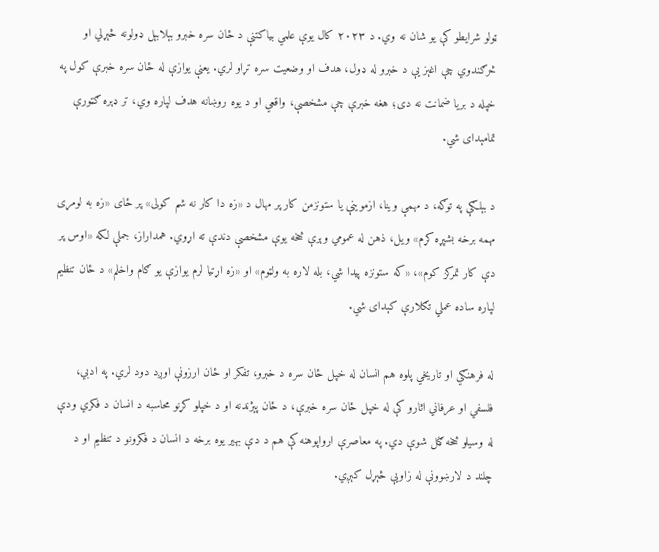ټولو شرایطو کې یو شان نه وي. د ۲۰۲۳ کال یوې علمي بیاکتنې د ځان سره خبرو بېلابېل ډولونه څېړلي او څرګندوي چې اغېز یې د خبرو له ډول، هدف او وضعیت سره تړاو لري. یعنې یوازې له ځان سره خبرې کول په خپله د بریا ضمانت نه دی؛ هغه خبرې چې مشخصې، واقعي او د یوه روښانه هدف لپاره وي، تر ډېره ګټورې تمامېدای شي.

د بېلګې په توګه، د مهمې وینا، ازموینې یا ستونزمن کار پر مهال د «زه دا کار نه شم کولی» پر ځای «زه به لومړی مهمه برخه بشپړه کړم» ویل، ذهن له عمومي وېرې څخه یوې مشخصې دندې ته اړوي. همداراز، جملې لکه «اوس پر دې کار تمرکز کوم»، «که ستونزه پیدا شي، بله لاره به ولټوم» او «زه اړتیا لرم یوازې یو ګام واخلم» د ځان تنظیم لپاره ساده عملي تګلارې کېدای شي.

له فرهنګي او تاریخي پلوه هم انسان له خپل ځان سره د خبرو، تفکر او ځان ارزونې اوږد دود لري. په ادبي، فلسفي او عرفاني اثارو کې له خپل ځان سره خبرې، د ځان پېژندنه او د خپلو کړنو محاسبه د انسان د فکري ودې له وسیلو څخه ګڼل شوې دي. په معاصرې ارواپوهنه کې هم د دې بهیر یوه برخه د انسان د فکرونو د تنظیم او د چلند د لارښوونې له زاویې څېړل کېږي.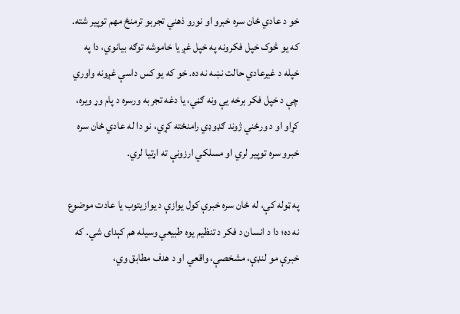خو د عادي ځان سره خبرو او نورو ذهني تجربو ترمنځ مهم توپیر شته. که یو څوک خپل فکرونه په خپل غږ یا خاموشه توګه بیانوي، دا په خپله د غیرعادي حالت نښه نه ده. خو که یو کس داسې غږونه واوري چې د خپل فکر برخه یې ونه ګڼي، یا دغه تجربه ورسره د پام وړ ویره، کړاو او د ورځني ژوند ګډوډي رامنځته کړي، نو دا له عادي ځان سره خبرو سره توپیر لري او مسلکي ارزونې ته اړتیا لري.

په ټوله کې، له ځان سره خبرې کول یوازې د یوازیتوب یا عادت موضوع نه ده؛ دا د انسان د فکر د تنظیم یوه طبیعي وسیله هم کېدای شي. که خبرې مو لنډې، مشخصې، واقعي او د هدف مطابق وي،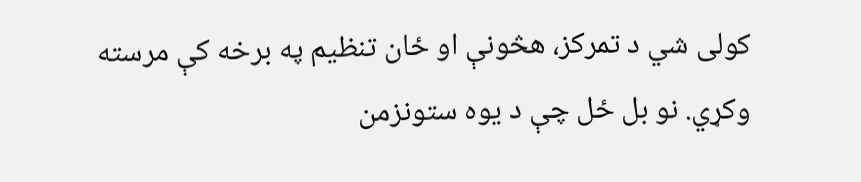کولی شي د تمرکز، هڅونې او ځان تنظیم په برخه کې مرسته وکړي. نو بل ځل چې د یوه ستونزمن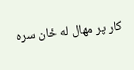کار پر مهال له ځان سره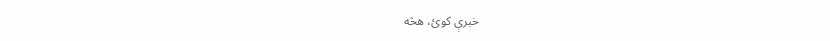خبرې کوئ، هڅه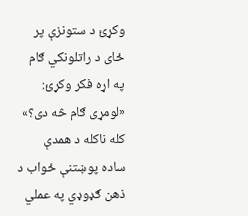وکړئ د ستونزې پر ځای د راتلونکي ګام په اړه فکر وکړئ: «لومړی ګام څه دی؟» کله ناکله د همدې ساده پوښتنې ځواب د ذهن ګډوډي په عملي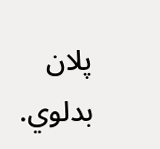پلان بدلوي.